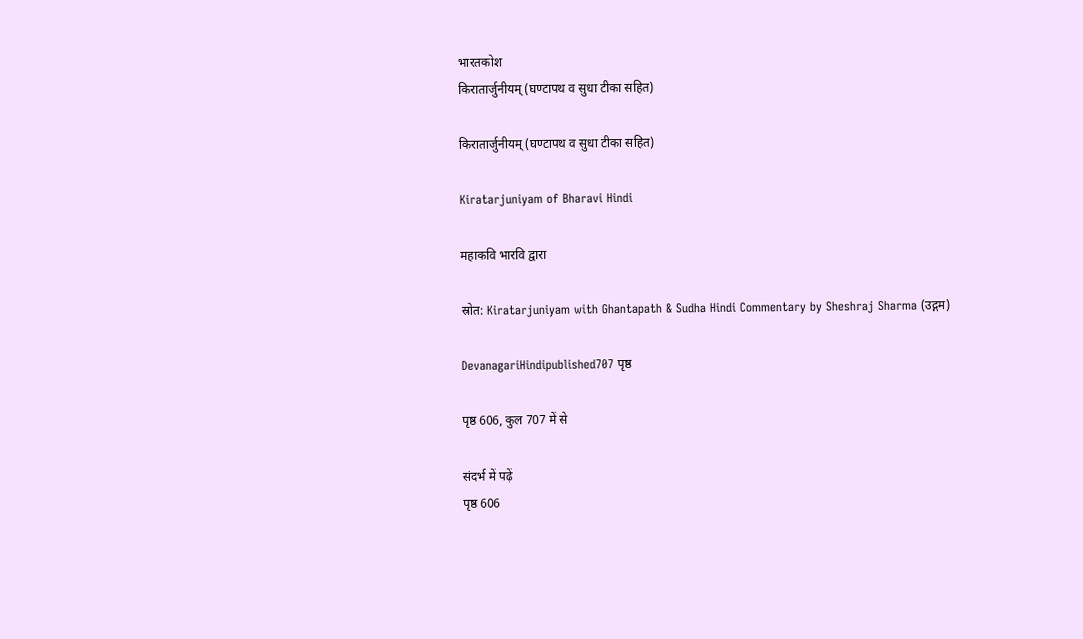भारतकोश
किरातार्जुनीयम् (घण्टापथ व सुधा टीका सहित)

किरातार्जुनीयम् (घण्टापथ व सुधा टीका सहित)

Kiratarjuniyam of Bharavi Hindi

महाकवि भारवि द्वारा

स्रोत: Kiratarjuniyam with Ghantapath & Sudha Hindi Commentary by Sheshraj Sharma (उद्गम)

DevanagariHindipublished707 पृष्ठ

पृष्ठ 606, कुल 707 में से

संदर्भ में पढ़ें
पृष्ठ 606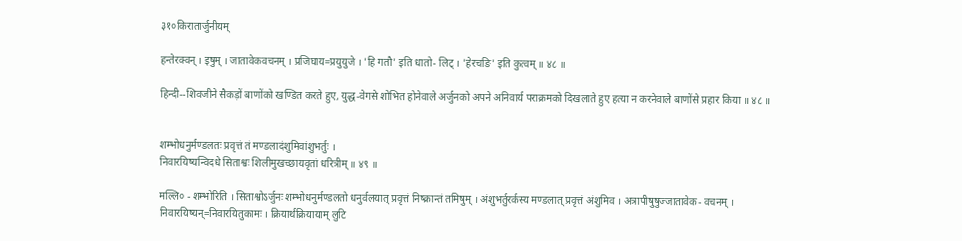३१०किरातार्जुनीयम्

हन्तेरक्वन् । इषुम् । जातावेकवचनम् । प्रजिघाय=प्रयुयुजे । 'हि गतौ' इति धातो- लिट् । 'हेरचङि' इति कुत्वम् ॥ ४८ ॥

हिन्दी--शिवजीने सैकड़ों बाणोंको खण्डित करते हुए, युद्ध-वेगसे शोभित होनेवाले अर्जुनको अपने अनिवार्य पराक्रमको दिखलाते हुए हत्या न करनेवाले बाणोंसे प्रहार किया ॥ ४८ ॥


शम्भोधनुर्मण्डलतः प्रवृत्तं तं मण्डलादंशुमिवांशुभर्तुः ।
निवारयिष्यन्विदधे सिताश्वः शिलीमुखच्छायवृतां धरित्रीम् ॥ ४९ ॥

मल्लि० - शम्भोरिति । सिताश्वोऽर्जुनः शम्भोधनुर्मण्डलतो धनुर्वलयात् प्रवृत्तं निष्क्रान्तं तमिषुम् । अंशुभर्तुरर्कस्य मण्डलात् प्रवृत्तं अंशुमिव । अत्रापीषुषुज्जातावेक- वचनम् । निवारयिष्यन्=निवारयितुकामः । क्रियार्थक्रियायाम् लुटि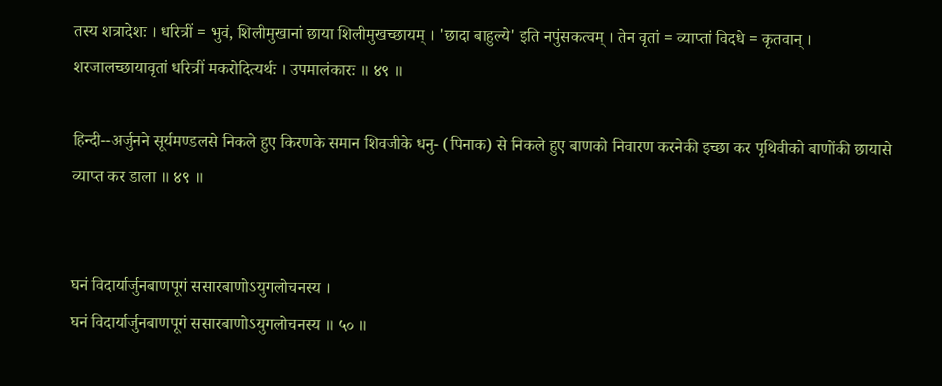तस्य शत्रादेशः । धरित्रीं = भुवं, शिलीमुखानां छाया शिलीमुखच्छायम् । 'छादा बाहुल्ये' इति नपुंसकत्वम् । तेन वृतां = व्याप्तां विदधे = कृतवान् । शरजालच्छायावृतां धरित्रीं मकरोदित्यर्थः । उपमालंकारः ॥ ४९ ॥

हिन्दी--अर्जुनने सूर्यमण्डलसे निकले हुए किरणके समान शिवजीके धनु- (पिनाक) से निकले हुए बाणको निवारण करनेकी इच्छा कर पृथिवीको बाणोंकी छायासे व्याप्त कर डाला ॥ ४९ ॥


घनं विदार्यार्जुनबाणपूगं ससारबाणोऽयुगलोचनस्य ।
घनं विदार्यार्जुनबाणपूगं ससारबाणोऽयुगलोचनस्य ॥ ५० ॥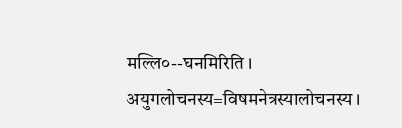मल्लि०--घनमिरिति । अयुगलोचनस्य=विषमनेत्रस्यालोचनस्य ।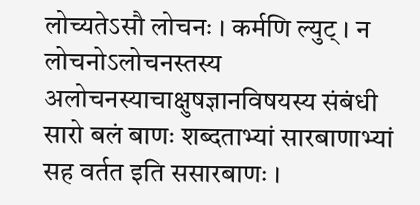लोच्यतेऽसौ लोचनः । कर्मणि ल्युट् । न लोचनोऽलोचनस्तस्य अलोचनस्याचाक्षुषज्ञानविषयस्य संबंधी सारो बलं बाणः शब्दताभ्यां सारबाणाभ्यां सह वर्तत इति ससारबाणः ।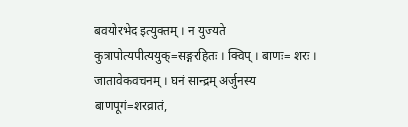बवयोरभेद इत्युक्तम् । न युज्यते कुत्रापोत्यपीत्ययुक्=सङ्गरहितः । क्विप् । बाणः= शरः । जातावेकवचनम् । घनं सान्द्रम् अर्जुनस्य बाणपूगं=शरव्रातं,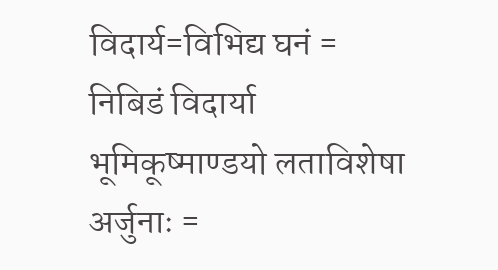विदार्य=विभिद्य घनं = निबिडं विदार्या भूमिकूष्माण्डयो लताविशेषा अर्जुनाः =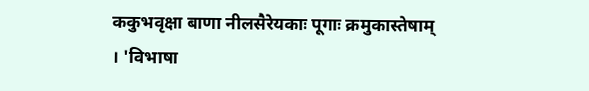ककुभवृक्षा बाणा नीलसैरेयकाः पूगाः क्रमुकास्तेषाम् । 'विभाषा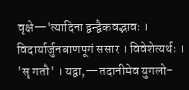वृक्षे—'त्यादिना द्वन्द्वैकवद्भावः । विदार्यार्जुनबाणपूगं ससार । विवेशेत्यर्थः । 'सृ गतौ' । यद्वा,—तदानीमेव युगलो-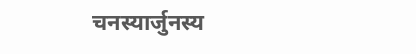चनस्यार्जुनस्य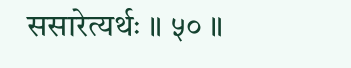ससारेत्यर्थः ॥ ५० ॥